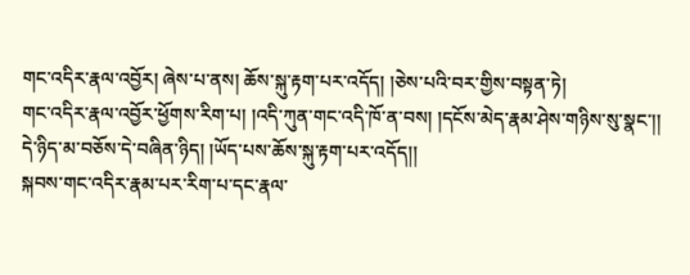གང་འདིར་རྣལ་འབྱོར། ཞེས་པ་ནས། ཆོས་སྐུ་རྟག་པར་འདོད། །ཅེས་པའི་བར་གྱིས་བསྟན་ཏེ།
གང་འདིར་རྣལ་འབྱོར་ཕྱོགས་རིག་པ། །འདི་ཀུན་གང་འདི་ཁོ་ན་བས། །དངོས་མེད་རྣམ་ཤེས་གཉིས་སུ་སྣང་།།
དེ་ཉིད་མ་བཅོས་དེ་བཞིན་ཉིད། །ཡོད་པས་ཆོས་སྐུ་རྟག་པར་འདོད།།
སྐབས་གང་འདིར་རྣམ་པར་རིག་པ་དང་རྣལ་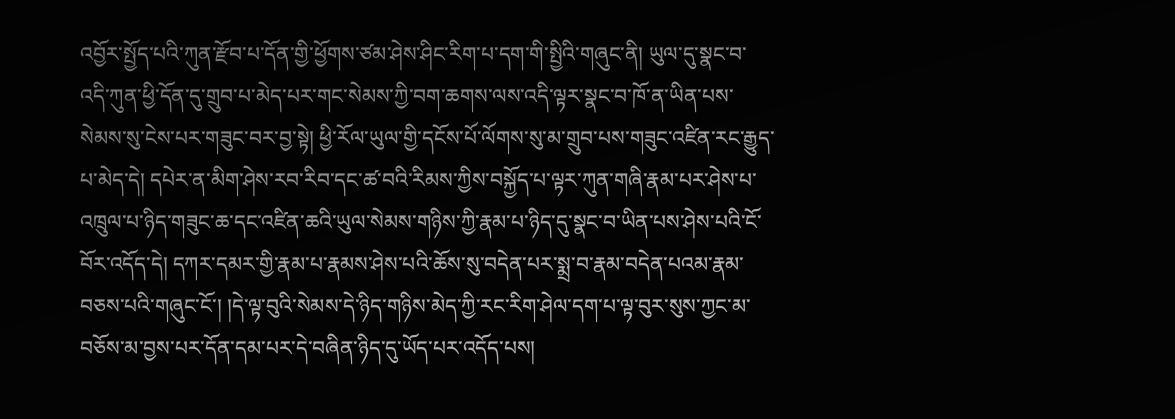འབྱོར་སྤྱོད་པའི་ཀུན་རྫོབ་པ་དོན་གྱི་ཕྱོགས་ཙམ་ཤེས་ཤིང་རིག་པ་དག་གི་སྤྱིའི་གཞུང་ནི། ཡུལ་དུ་སྣང་བ་འདི་ཀུན་ཕྱི་དོན་དུ་གྲུབ་པ་མེད་པར་གང་སེམས་ཀྱི་བག་ཆགས་ལས་འདི་ལྟར་སྣང་བ་ཁོ་ན་ཡིན་པས་སེམས་སུ་ངེས་པར་གཟུང་བར་བྱ་སྟེ། ཕྱི་རོལ་ཡུལ་གྱི་དངོས་པོ་ལོགས་སུ་མ་གྲུབ་པས་གཟུང་འཛིན་རང་རྒྱུད་པ་མེད་དེ། དཔེར་ན་མིག་ཤེས་རབ་རིབ་དང་ཚ་བའི་རིམས་ཀྱིས་བསྐྱོད་པ་ལྟར་ཀུན་གཞི་རྣམ་པར་ཤེས་པ་འཁྲུལ་པ་ཉིད་གཟུང་ཆ་དང་འཛིན་ཆའི་ཡུལ་སེམས་གཉིས་ཀྱི་རྣམ་པ་ཉིད་དུ་སྣང་བ་ཡིན་པས་ཤེས་པའི་ངོ་བོར་འདོད་དེ། དཀར་དམར་གྱི་རྣམ་པ་རྣམས་ཤེས་པའི་ཆོས་སུ་བདེན་པར་སྨྲ་བ་རྣམ་བདེན་པའམ་རྣམ་བཅས་པའི་གཞུང་ངོ་། །དེ་ལྟ་བུའི་སེམས་དེ་ཉིད་གཉིས་མེད་ཀྱི་རང་རིག་ཤེལ་དག་པ་ལྟ་བུར་སུས་ཀྱང་མ་བཅོས་མ་བྱས་པར་དོན་དམ་པར་དེ་བཞིན་ཉིད་དུ་ཡོད་པར་འདོད་པས།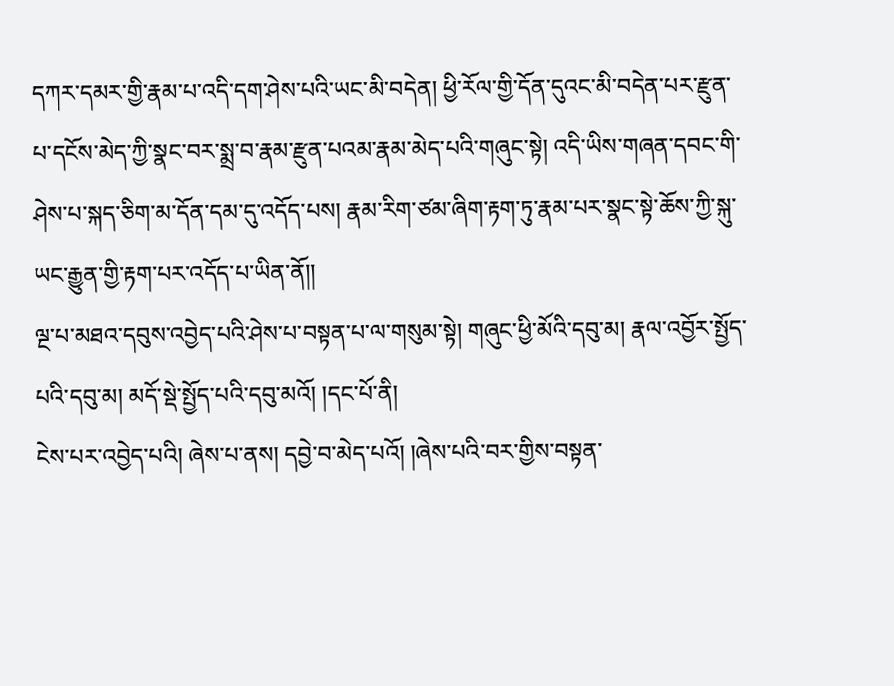དཀར་དམར་གྱི་རྣམ་པ་འདི་དག་ཤེས་པའི་ཡང་མི་བདེན། ཕྱི་རོལ་གྱི་དོན་དུའང་མི་བདེན་པར་རྫུན་པ་དངོས་མེད་ཀྱི་སྣང་བར་སྨྲ་བ་རྣམ་རྫུན་པའམ་རྣམ་མེད་པའི་གཞུང་སྟེ། འདི་ཡིས་གཞན་དབང་གི་ཤེས་པ་སྐད་ཅིག་མ་དོན་དམ་དུ་འདོད་པས། རྣམ་རིག་ཙམ་ཞིག་རྟག་ཏུ་རྣམ་པར་སྣང་སྟེ་ཆོས་ཀྱི་སྐུ་ཡང་རྒྱུན་གྱི་རྟག་པར་འདོད་པ་ཡིན་ནོ།།
ལྔ་པ་མཐའ་དབུས་འབྱེད་པའི་ཤེས་པ་བསྟན་པ་ལ་གསུམ་སྟེ། གཞུང་ཕྱི་མོའི་དབུ་མ། རྣལ་འབྱོར་སྤྱོད་པའི་དབུ་མ། མདོ་སྡེ་སྤྱོད་པའི་དབུ་མའོ། །དང་པོ་ནི།
ངེས་པར་འབྱེད་པའི། ཞེས་པ་ནས། དབྱེ་བ་མེད་པའོ། །ཞེས་པའི་བར་གྱིས་བསྟན་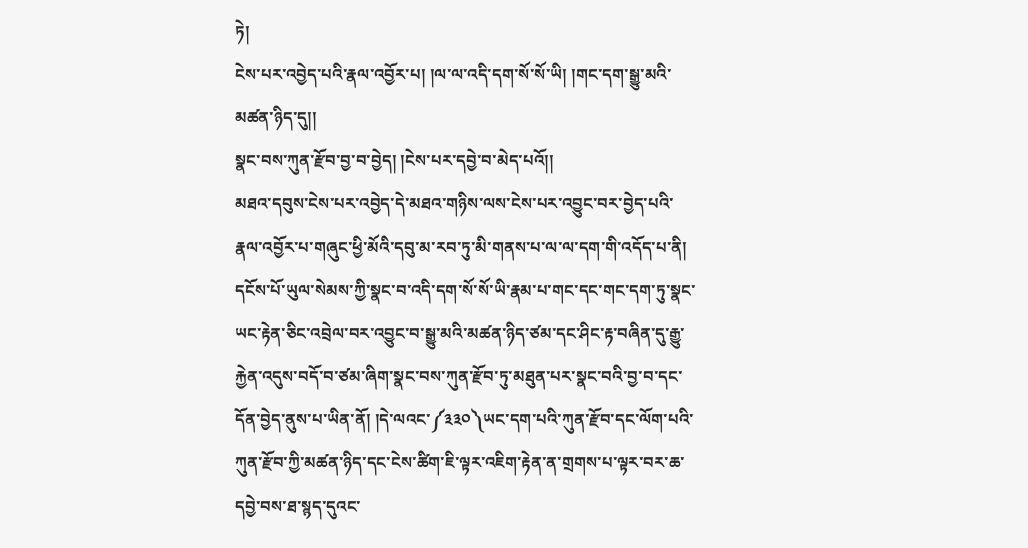ཏེ།
ངེས་པར་འབྱེད་པའི་རྣལ་འབྱོར་པ། །ལ་ལ་འདི་དག་སོ་སོ་ཡི། །གང་དག་སྒྱུ་མའི་མཚན་ཉིད་དུ།།
སྣང་བས་ཀུན་རྫོབ་བྱ་བ་བྱེད། །ངེས་པར་དབྱེ་བ་མེད་པའོ།།
མཐའ་དབུས་ངེས་པར་འབྱེད་དེ་མཐའ་གཉིས་ལས་ངེས་པར་འབྱུང་བར་བྱེད་པའི་རྣལ་འབྱོར་པ་གཞུང་ཕྱི་མོའི་དབུ་མ་རབ་ཏུ་མི་གནས་པ་ལ་ལ་དག་གི་འདོད་པ་ནི། དངོས་པོ་ཡུལ་སེམས་ཀྱི་སྣང་བ་འདི་དག་སོ་སོ་ཡི་རྣམ་པ་གང་དང་གང་དག་ཏུ་སྣང་ཡང་རྟེན་ཅིང་འབྲེལ་བར་འབྱུང་བ་སྒྱུ་མའི་མཚན་ཉིད་ཙམ་དང་ཤིང་རྟ་བཞིན་དུ་རྒྱུ་རྐྱེན་འདུས་བདོ་བ་ཙམ་ཞིག་སྣང་བས་ཀུན་རྫོབ་ཏུ་མཐུན་པར་སྣང་བའི་བྱ་བ་དང་དོན་བྱེད་ནུས་པ་ཡིན་ནོ། །དེ་ལའང་༼༣༣༠༽ཡང་དག་པའི་ཀུན་རྫོབ་དང་ལོག་པའི་ཀུན་རྫོབ་ཀྱི་མཚན་ཉིད་དང་ངེས་ཚིག་ཇི་ལྟར་འཇིག་རྟེན་ན་གྲགས་པ་ལྟར་བར་ཆ་དབྱེ་བས་ཐ་སྙད་དུའང་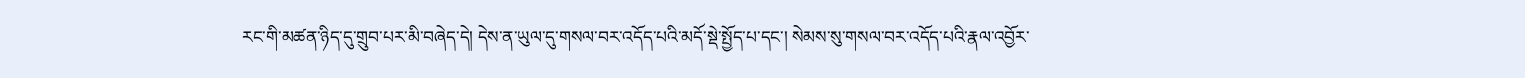རང་གི་མཚན་ཉིད་དུ་གྲུབ་པར་མི་བཞེད་དེ། དེས་ན་ཡུལ་དུ་གསལ་བར་འདོད་པའི་མདོ་སྡེ་སྤྱོད་པ་དང་། སེམས་སུ་གསལ་བར་འདོད་པའི་རྣལ་འབྱོར་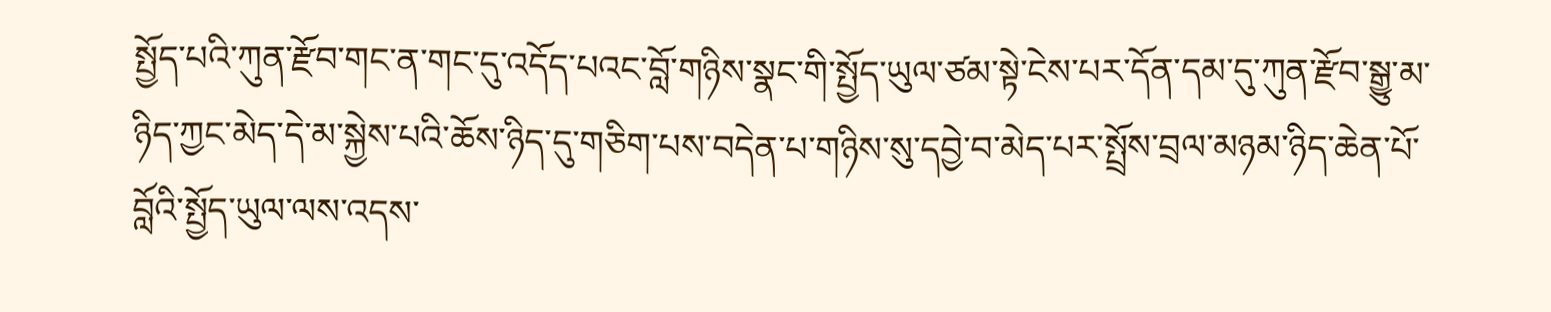སྤྱོད་པའི་ཀུན་རྫོབ་གང་ན་གང་དུ་འདོད་པའང་བློ་གཉིས་སྣང་གི་སྤྱོད་ཡུལ་ཙམ་སྟེ་ངེས་པར་དོན་དམ་དུ་ཀུན་རྫོབ་སྒྱུ་མ་ཉིད་ཀྱང་མེད་དེ་མ་སྐྱེས་པའི་ཆོས་ཉིད་དུ་གཅིག་པས་བདེན་པ་གཉིས་སུ་དབྱེ་བ་མེད་པར་སྤྲོས་བྲལ་མཉམ་ཉིད་ཆེན་པོ་བློའི་སྤྱོད་ཡུལ་ལས་འདས་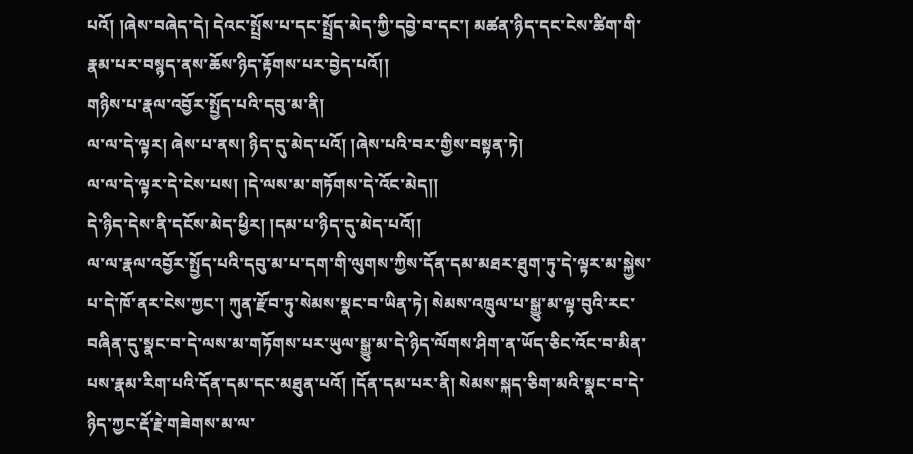པའོ། །ཞེས་བཞེད་དེ། དེའང་སྤྲོས་པ་དང་སྤྲོད་མེད་ཀྱི་དབྱེ་བ་དང་། མཚན་ཉིད་དང་ངེས་ཚིག་གི་རྣམ་པར་བསྙད་ནས་ཆོས་ཉིད་རྟོགས་པར་བྱེད་པའོ།།
གཉིས་པ་རྣལ་འབྱོར་སྤྱོད་པའི་དབུ་མ་ནི།
ལ་ལ་དེ་ལྟར། ཞེས་པ་ནས། ཉིད་དུ་མེད་པའོ། །ཞེས་པའི་བར་གྱིས་བསྟན་ཏེ།
ལ་ལ་དེ་ལྟར་དེ་ངེས་པས། །དེ་ལས་མ་གཏོགས་དེ་འོང་མེད།།
དེ་ཉིད་དེས་ནི་དངོས་མེད་ཕྱིར། །དམ་པ་ཉིད་དུ་མེད་པའོ།།
ལ་ལ་རྣལ་འབྱོར་སྤྱོད་པའི་དབུ་མ་པ་དག་གི་ལུགས་ཀྱིས་དོན་དམ་མཐར་ཐུག་ཏུ་དེ་ལྟར་མ་སྐྱེས་པ་དེ་ཁོ་ནར་ངེས་ཀྱང་། ཀུན་རྫོབ་ཏུ་སེམས་སྣང་བ་ཡིན་ཏེ། སེམས་འཁྲུལ་པ་སྒྱུ་མ་ལྟ་བུའི་རང་བཞིན་དུ་སྣང་བ་དེ་ལས་མ་གཏོགས་པར་ཡུལ་སྒྱུ་མ་དེ་ཉིད་ལོགས་ཤིག་ན་ཡོད་ཅིང་འོང་བ་མིན་པས་རྣམ་རིག་པའི་དོན་དམ་དང་མཐུན་པའོ། །དོན་དམ་པར་ནི། སེམས་སྐད་ཅིག་མའི་སྣང་བ་དེ་ཉིད་ཀྱང་རྡོ་རྗེ་གཟེགས་མ་ལ་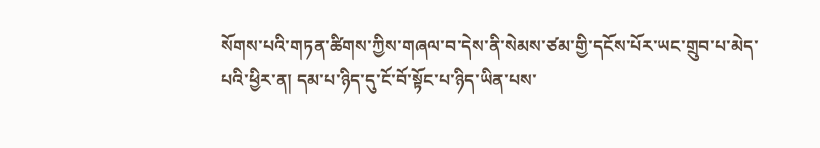སོགས་པའི་གཏན་ཚིགས་ཀྱིས་གཞལ་བ་དེས་ནི་སེམས་ཙམ་གྱི་དངོས་པོར་ཡང་གྲུབ་པ་མེད་པའི་ཕྱིར་ན། དམ་པ་ཉིད་དུ་ངོ་བོ་སྟོང་པ་ཉིད་ཡིན་པས་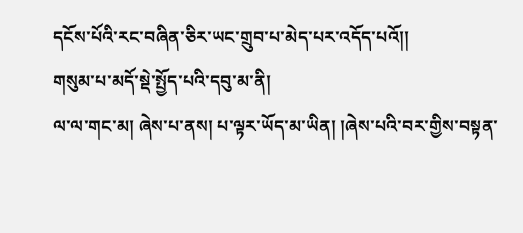དངོས་པོའི་རང་བཞིན་ཅིར་ཡང་གྲུབ་པ་མེད་པར་འདོད་པའོ།།
གསུམ་པ་མདོ་སྡེ་སྤྱོད་པའི་དབུ་མ་ནི།
ལ་ལ་གང་མ། ཞེས་པ་ནས། པ་ལྟར་ཡོད་མ་ཡིན། །ཞེས་པའི་བར་གྱིས་བསྟན་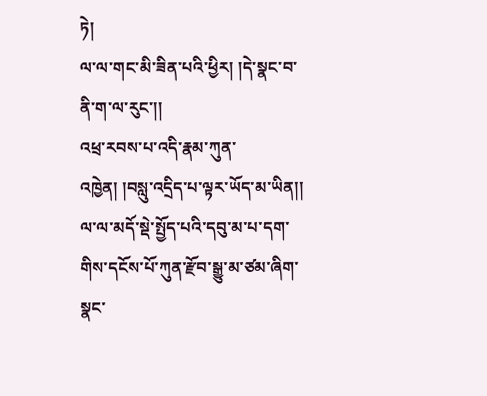ཏེ།
ལ་ལ་གང་མི་ཟིན་པའི་ཕྱིར། །དེ་སྣང་བ་ནི་ག་ལ་རུང་།།
འཕྲ་རབས་པ་འདི་རྣམ་ཀུན་འཁྱེན། །བསླུ་འདྲིད་པ་ལྟར་ཡོད་མ་ཡིན།།
ལ་ལ་མདོ་སྡེ་སྤྱོད་པའི་དབུ་མ་པ་དག་གིས་དངོས་པོ་ཀུན་རྫོབ་སྒྱུ་མ་ཙམ་ཞིག་སྣང་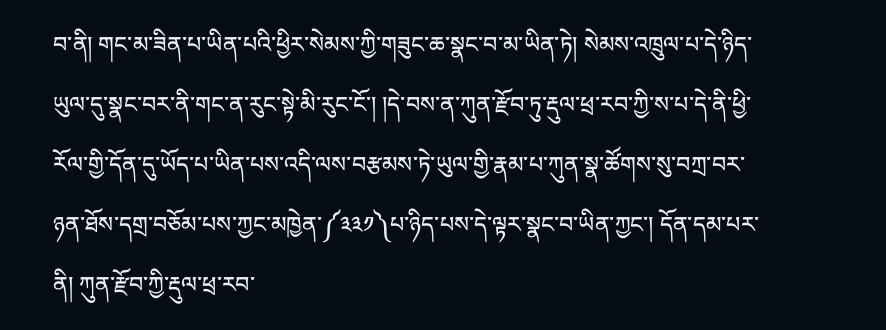བ་ནི། གང་མ་ཟིན་པ་ཡིན་པའི་ཕྱིར་སེམས་ཀྱི་གཟུང་ཆ་སྣང་བ་མ་ཡིན་ཏེ། སེམས་འཁྲུལ་པ་དེ་ཉིད་ཡུལ་དུ་སྣང་བར་ནི་གང་ན་རུང་སྟེ་མི་རུང་ངོ་། །དེ་བས་ན་ཀུན་རྫོབ་ཏུ་རྡུལ་ཕྲ་རབ་ཀྱི་ས་པ་དེ་ནི་ཕྱི་རོལ་གྱི་དོན་དུ་ཡོད་པ་ཡིན་པས་འདི་ལས་བརྩམས་ཏེ་ཡུལ་གྱི་རྣམ་པ་ཀུན་སྣ་ཚོགས་སུ་བཀྲ་བར་ཉན་ཐོས་དགྲ་བཅོམ་པས་ཀྱང་མཁྱེན་༼༣༣༡༽པ་ཉིད་པས་དེ་ལྟར་སྣང་བ་ཡིན་ཀྱང་། དོན་དམ་པར་ནི། ཀུན་རྫོབ་ཀྱི་རྡུལ་ཕྲ་རབ་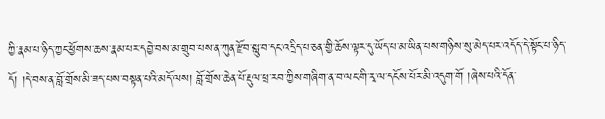ཀྱི་རྣམ་པ་ཉིད་ཀྱང་ཕྱོགས་ཆས་རྣམ་པར་དབྱེ་བས་མ་གྲུབ་པས་ན་ཀུན་རྫོབ་སླུ་བ་དང་འདྲིད་པ་ཅན་གྱི་ཆོས་ལྟར་དུ་ཡོད་པ་མ་ཡིན་པས་གཉིས་སུ་མེད་པར་འདོད་དེ་སྟོང་པ་ཉིད་དོ། །དེ་བས་ན་བློ་གྲོས་མི་ཟད་པས་བསྟན་པའི་མདོ་ལས། བློ་གྲོས་ཆེན་པོ་རྡུལ་ཕྲ་རབ་ཀྱིས་གཞིག་ན་བ་ལང་གི་རྭ་ལ་དངོས་པོར་མི་འདུག་གོ །ཞེས་པའི་དོན་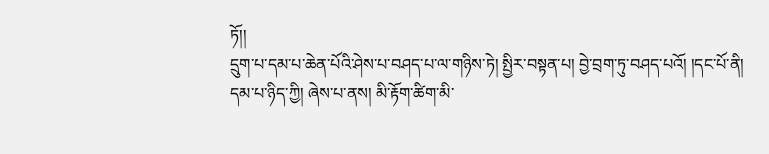ཏོ།།
དྲུག་པ་དམ་པ་ཆེན་པོའི་ཤེས་པ་བཤད་པ་ལ་གཉིས་ཏེ། སྤྱིར་བསྟན་པ། བྱེ་བྲག་ཏུ་བཤད་པའོ། །དང་པོ་ནི།
དམ་པ་ཉིད་ཀྱི། ཞེས་པ་ནས། མི་རྟོག་ཚིག་མི་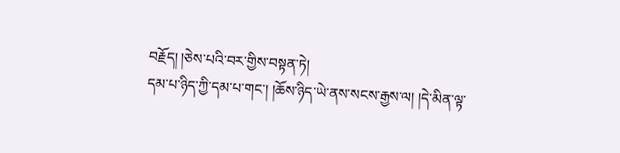བརྗོད། །ཅེས་པའི་བར་གྱིས་བསྟན་ཏེ།
དམ་པ་ཉིད་ཀྱི་དམ་པ་གང་། །ཆོས་ཉིད་ཡེ་ནས་སངས་རྒྱས་ལ། །དེ་མིན་ལྟ་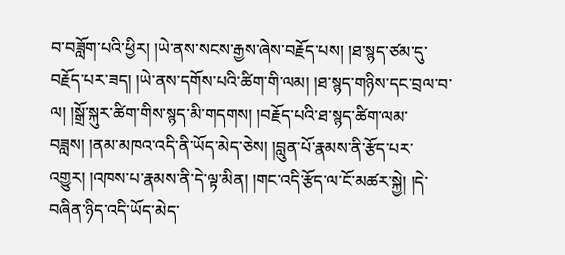བ་བཟློག་པའི་ཕྱིར། །ཡེ་ནས་སངས་རྒྱས་ཞེས་བརྗོད་པས། །ཐ་སྙད་ཙམ་དུ་བརྗོད་པར་ཟད། །ཡེ་ནས་དགོས་པའི་ཚིག་གི་ལམ། །ཐ་སྙད་གཉིས་དང་བྲལ་བ་ལ། །སྒྲོ་སྐུར་ཚིག་གིས་སྙད་མི་གདགས། །བརྗོད་པའི་ཐ་སྙད་ཚིག་ལམ་བཟླས། །ནམ་མཁའ་འདི་ནི་ཡོད་མེད་ཅེས། །བླུན་པོ་རྣམས་ནི་རྩོད་པར་འགྱུར། །འཁས་པ་རྣམས་ནི་དེ་ལྟ་མིན། །གང་འདི་རྩོད་ལ་ངོ་མཚར་སྐྱེ། །དེ་བཞིན་ཉིད་འདི་ཡོད་མེད་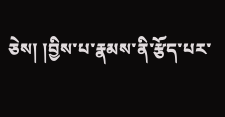ཅེས། །བྱིས་པ་རྣམས་ནི་རྩོད་པར་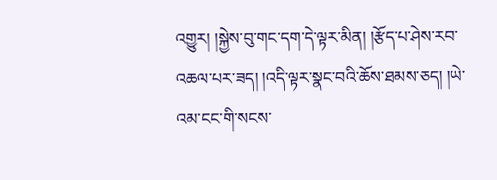འགྱུར། །སྐྱེས་བུ་གང་དག་དེ་ལྟར་མིན། །རྩོད་པ་ཤེས་རབ་འཆལ་པར་ཟད། །འདི་ལྟར་སྣང་བའི་ཆོས་ཐམས་ཅད། །ཡེ་འམ་ངང་གི་སངས་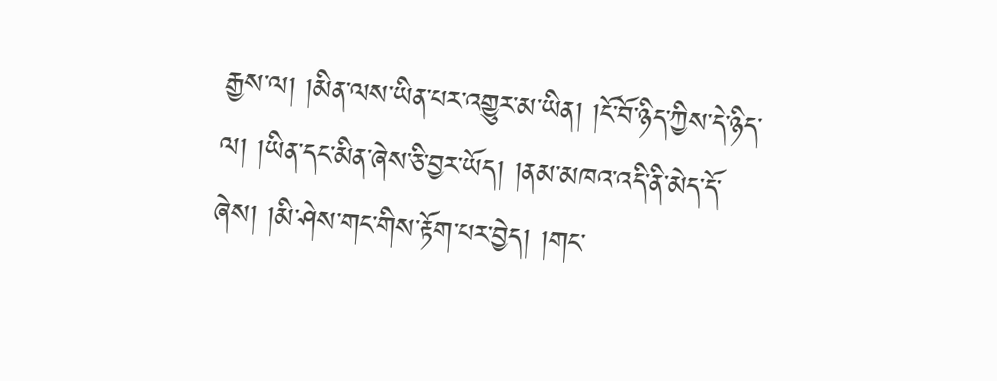རྒྱས་ལ། །མིན་ལས་ཡིན་པར་འགྱུར་མ་ཡིན། །ངོ་བོ་ཉིད་ཀྱིས་དེ་ཉིད་ལ། །ཡིན་དང་མིན་ཞེས་ཅི་བྱར་ཡོད། །ནམ་མཁའ་འདི་ནི་མེད་དོ་ཞེས། །མི་ཤེས་གང་གིས་རྟོག་པར་བྱེད། །གང་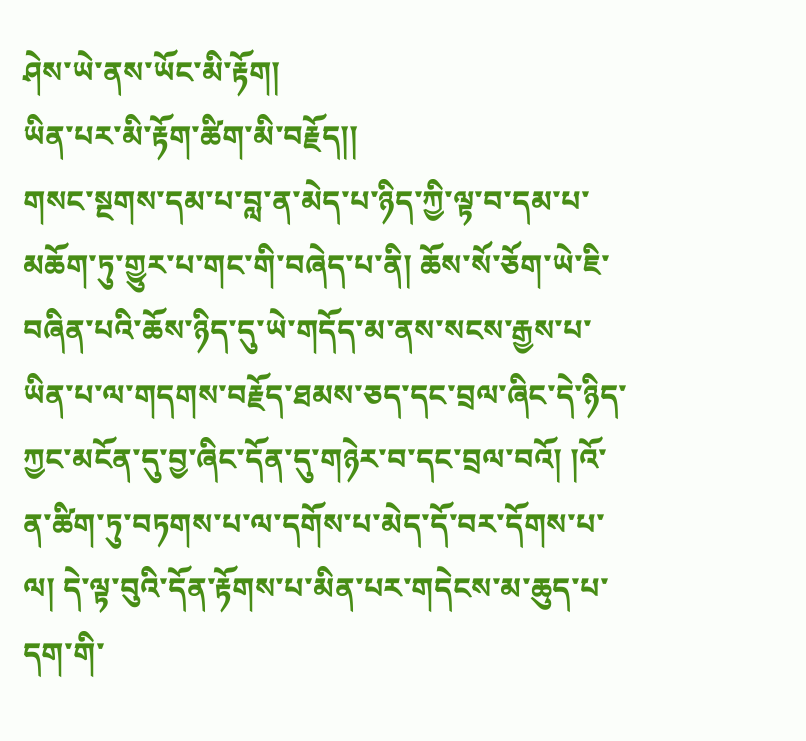ཤེས་ཡེ་ནས་ཡོང་མི་རྟོག།
ཡིན་པར་མི་རྟོག་ཚིག་མི་བརྗོད།།
གསང་སྔགས་དམ་པ་བླ་ན་མེད་པ་ཉིད་ཀྱི་ལྟ་བ་དམ་པ་མཆོག་ཏུ་གྱུར་པ་གང་གི་བཞེད་པ་ནི། ཆོས་སོ་ཅོག་ཡེ་ཇི་བཞིན་པའི་ཆོས་ཉིད་དུ་ཡེ་གདོད་མ་ནས་སངས་རྒྱས་པ་ཡིན་པ་ལ་གདགས་བརྗོད་ཐམས་ཅད་དང་བྲལ་ཞིང་དེ་ཉིད་ཀྱང་མངོན་དུ་བྱ་ཞིང་དོན་དུ་གཉེར་བ་དང་བྲལ་བའོ། །འོ་ན་ཚིག་ཏུ་བཏགས་པ་ལ་དགོས་པ་མེད་དོ་བར་དོགས་པ་ལ། དེ་ལྟ་བུའི་དོན་རྟོགས་པ་མིན་པར་གདེངས་མ་ཆུད་པ་དག་གི་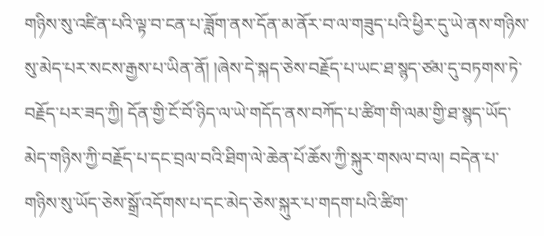གཉིས་སུ་འཛིན་པའི་ལྟ་བ་ངན་པ་ཟློག་ནས་དོན་མ་ནོར་བ་ལ་གཟུད་པའི་ཕྱིར་དུ་ཡེ་ནས་གཉིས་སུ་མེད་པར་སངས་རྒྱས་པ་ཡིན་ནོ། །ཞེས་དེ་སྐད་ཅེས་བརྗོད་པ་ཡང་ཐ་སྙད་ཙམ་དུ་བཏགས་ཏེ་བརྗོད་པར་ཟད་ཀྱི། དོན་གྱི་ངོ་བོ་ཉིད་ལ་ཡེ་གདོད་ནས་བཀོད་པ་ཚིག་གི་ལམ་གྱི་ཐ་སྙད་ཡོད་མེད་གཉིས་ཀྱི་བརྗོད་པ་དང་བྲལ་བའི་ཐིག་ལེ་ཆེན་པོ་ཆོས་ཀྱི་སྐུར་གསལ་བ་ལ། བདེན་པ་གཉིས་སུ་ཡོད་ཅེས་སྒྲོ་འདོགས་པ་དང་མེད་ཅེས་སྐུར་པ་གདག་པའི་ཚིག་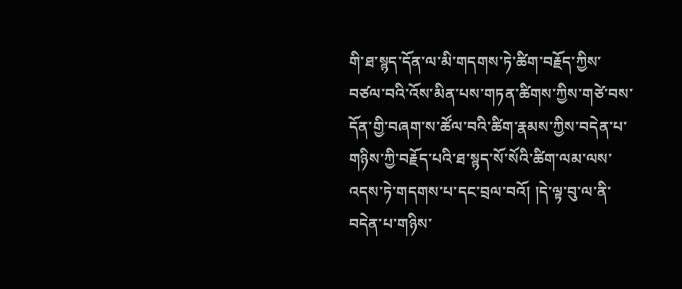གི་ཐ་སྙད་དོན་ལ་མི་གདགས་ཏེ་ཚིག་བརྗོད་ཀྱིས་བཙལ་བའི་འོས་མིན་པས་གཏན་ཚིགས་ཀྱིས་གཙེ་བས་དོན་གྱི་བཞག་ས་ཚོལ་བའི་ཚིག་རྣམས་ཀྱིས་བདེན་པ་གཉིས་ཀྱི་བརྗོད་པའི་ཐ་སྙད་སོ་སོའི་ཚིག་ལམ་ལས་འདས་ཏེ་གདགས་པ་དང་བྲལ་བའོ། །དེ་ལྟ་བུ་ལ་ནི་བདེན་པ་གཉིས་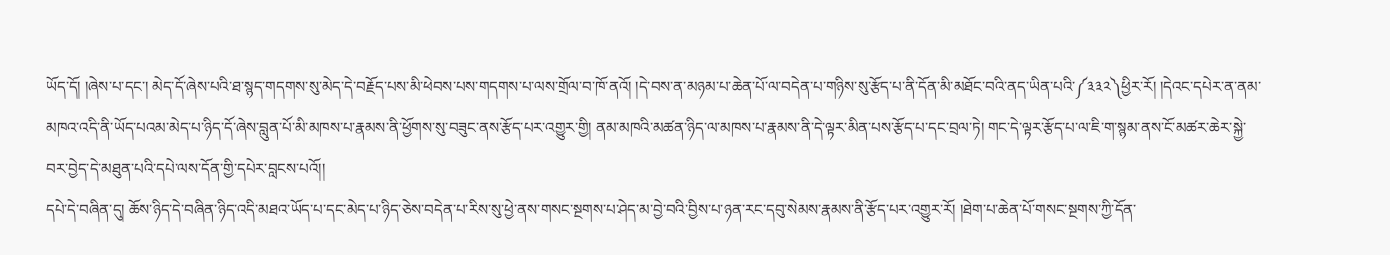ཡོད་དོ། །ཞེས་པ་དང་། མེད་དོ་ཞེས་པའི་ཐ་སྙད་གདགས་སུ་མེད་དེ་བརྗོད་པས་མི་ཕེབས་པས་གདགས་པ་ལས་གྲོལ་བ་ཁོ་ནའོ། །དེ་བས་ན་མཉམ་པ་ཆེན་པོ་ལ་བདེན་པ་གཉིས་སུ་རྩོད་པ་ནི་དོན་མི་མཐོང་བའི་ནད་ཡིན་པའི་༼༣༣༢༽ཕྱིར་རོ། །དེའང་དཔེར་ན་ནམ་མཁའ་འདི་ནི་ཡོད་པའམ་མེད་པ་ཉིད་དོ་ཞེས་བླུན་པོ་མི་མཁས་པ་རྣམས་ནི་ཕྱོགས་སུ་བཟུང་ནས་རྩོད་པར་འགྱུར་གྱི། ནམ་མཁའི་མཚན་ཉིད་ལ་མཁས་པ་རྣམས་ནི་དེ་ལྟར་མིན་པས་རྩོད་པ་དང་བྲལ་ཏེ། གང་དེ་ལྟར་རྩོད་པ་ལ་ཇི་ག་སྙམ་ནས་ངོ་མཚར་ཆེར་སྐྱེ་བར་བྱེད་དེ་མཐུན་པའི་དཔེ་ལས་དོན་གྱི་དཔེར་བླངས་པའོ།།
དཔེ་དེ་བཞིན་དུ། ཆོས་ཉིད་དེ་བཞིན་ཉིད་འདི་མཐའ་ཡོད་པ་དང་མེད་པ་ཉིད་ཅེས་བདེན་པ་རིས་སུ་ཕྱེ་ནས་གསང་སྔགས་པ་ཤེད་མ་བྱེ་བའི་བྱིས་པ་ཉན་རང་དབུ་སེམས་རྣམས་ནི་རྩོད་པར་འགྱུར་རོ། །ཐེག་པ་ཆེན་པོ་གསང་སྔགས་ཀྱི་དོན་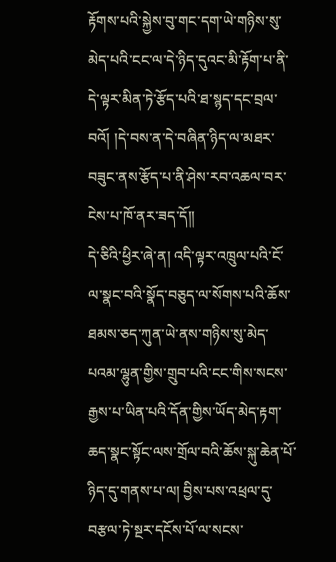རྟོགས་པའི་སྐྱེས་བུ་གང་དག་ཡེ་གཉིས་སུ་མེད་པའི་ངང་ལ་དེ་ཉིད་དུའང་མི་རྟོག་པ་ནི་དེ་ལྟར་མིན་ཏེ་རྩོད་པའི་ཐ་སྙད་དང་བྲལ་བའོ། །དེ་བས་ན་དེ་བཞིན་ཉིད་ལ་མཐར་བཟུང་ནས་རྩོད་པ་ནི་ཤེས་རབ་འཆལ་བར་ངེས་པ་ཁོ་ནར་ཟད་དོ།།
དེ་ཅིའི་ཕྱིར་ཞེ་ན། འདི་ལྟར་འཁྲུལ་པའི་ངོ་ལ་སྣང་བའི་སྣོད་བཅུད་ལ་སོགས་པའི་ཆོས་ཐམས་ཅད་ཀུན་ཡེ་ནས་གཉིས་སུ་མེད་པའམ་ལྷུན་གྱིས་གྲུབ་པའི་ངང་གིས་སངས་རྒྱས་པ་ཡིན་པའི་དོན་གྱིས་ཡོད་མེད་རྟག་ཆད་སྣང་སྟོང་ལས་གྲོལ་བའི་ཆོས་སྐུ་ཆེན་པོ་ཉིད་དུ་གནས་པ་ལ། བྱིས་པས་འཕྲལ་དུ་བརྩལ་ཏེ་སྔར་དངོས་པོ་ལ་སངས་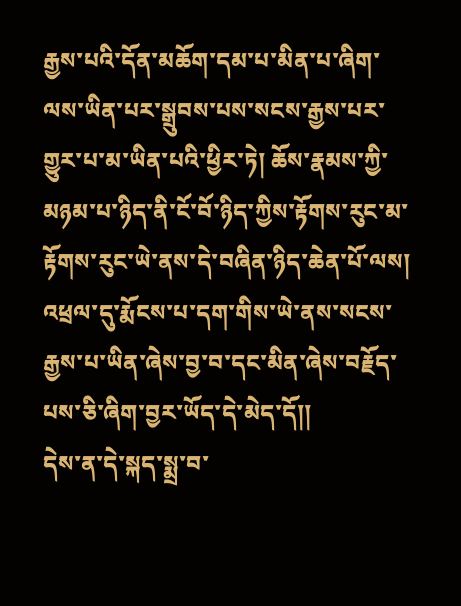རྒྱས་པའི་དོན་མཆོག་དམ་པ་མིན་པ་ཞིག་ལས་ཡིན་པར་སྒྲུབས་པས་སངས་རྒྱས་པར་གྱུར་པ་མ་ཡིན་པའི་ཕྱིར་ཏེ། ཆོས་རྣམས་ཀྱི་མཉམ་པ་ཉིད་ནི་ངོ་བོ་ཉིད་ཀྱིས་རྟོགས་རུང་མ་རྟོགས་རུང་ཡེ་ནས་དེ་བཞིན་ཉིད་ཆེན་པོ་ལས། འཕྲལ་དུ་རྨོངས་པ་དག་གིས་ཡེ་ནས་སངས་རྒྱས་པ་ཡིན་ཞེས་བྱ་བ་དང་མིན་ཞེས་བརྗོད་པས་ཅི་ཞིག་བྱར་ཡོད་དེ་མེད་དོ།།
དེས་ན་དེ་སྐད་སྨྲ་བ་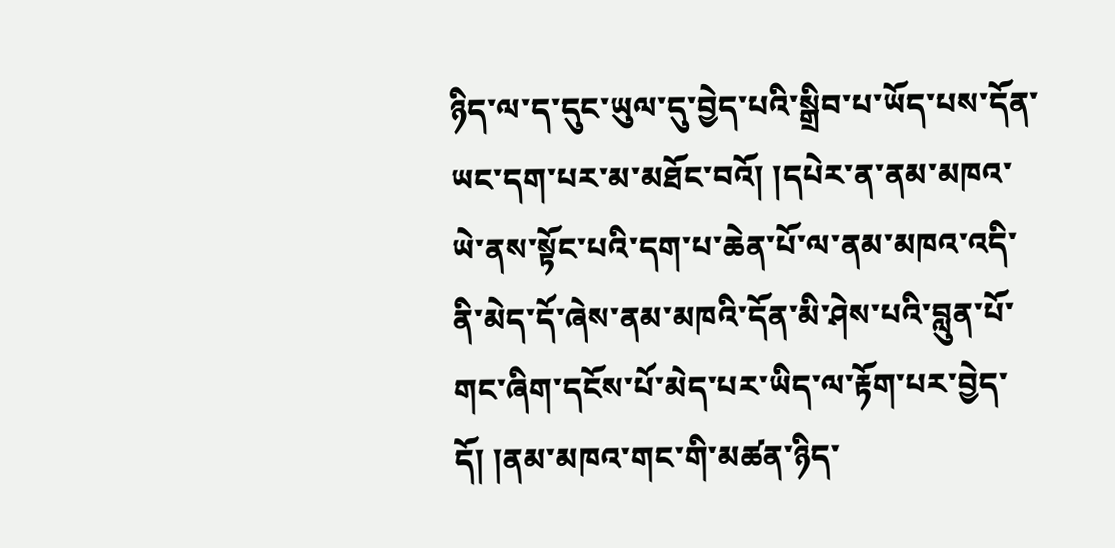ཉིད་ལ་ད་དུང་ཡུལ་དུ་བྱེད་པའི་སྒྲིབ་པ་ཡོད་པས་དོན་ཡང་དག་པར་མ་མཐོང་བའོ། །དཔེར་ན་ནམ་མཁའ་ཡེ་ནས་སྟོང་པའི་དག་པ་ཆེན་པོ་ལ་ནམ་མཁའ་འདི་ནི་མེད་དོ་ཞེས་ནམ་མཁའི་དོན་མི་ཤེས་པའི་བླུན་པོ་གང་ཞིག་དངོས་པོ་མེད་པར་ཡིད་ལ་རྟོག་པར་བྱེད་དོ། །ནམ་མཁའ་གང་གི་མཚན་ཉིད་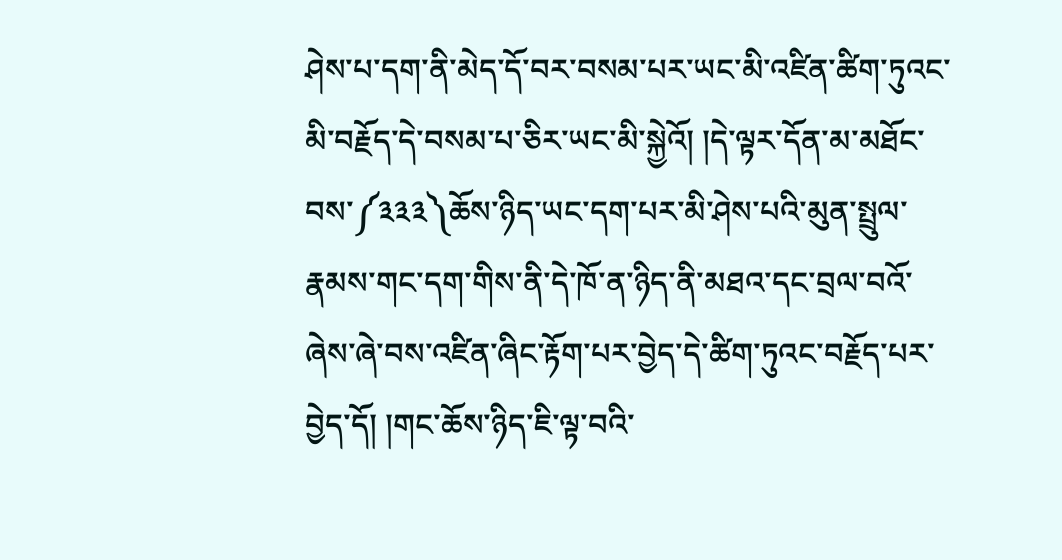ཤེས་པ་དག་ནི་མེད་དོ་བར་བསམ་པར་ཡང་མི་འཛིན་ཚིག་ཏུའང་མི་བརྗོད་དེ་བསམ་པ་ཅིར་ཡང་མི་སྐྱེའོ། །དེ་ལྟར་དོན་མ་མཐོང་བས་༼༣༣༣༽ཆོས་ཉིད་ཡང་དག་པར་མི་ཤེས་པའི་མུན་སྤྲུལ་རྣམས་གང་དག་གིས་ནི་དེ་ཁོ་ན་ཉིད་ནི་མཐའ་དང་བྲལ་བའོ་ཞེས་ཞེ་བས་འཛིན་ཞིང་རྟོག་པར་བྱེད་དེ་ཚིག་ཏུའང་བརྗོད་པར་བྱེད་དོ། །གང་ཆོས་ཉིད་ཇི་ལྟ་བའི་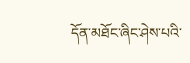དོན་མཐོང་ཞིང་ཤེས་པའི་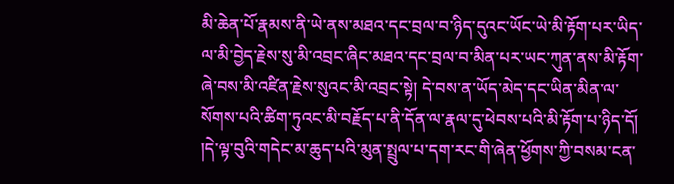མི་ཆེན་པོ་རྣམས་ནི་ཡེ་ནས་མཐའ་དང་བྲལ་བ་ཉིད་དུའང་ཡོང་ཡེ་མི་རྟོག་པར་ཡིད་ལ་མི་བྱེད་རྗེས་སུ་མི་འབྲང་ཞིང་མཐའ་དང་བྲལ་བ་མིན་པར་ཡང་ཀུན་ནས་མི་རྟོག་ཞེ་བས་མི་འཛིན་རྗེས་སུའང་མི་འབྲང་སྟེ། དེ་བས་ན་ཡོད་མེད་དང་ཡིན་མིན་ལ་སོགས་པའི་ཚིག་ཏུའང་མི་བརྗོད་པ་ནི་དོན་ལ་རྣལ་དུ་ཕེབས་པའི་མི་རྟོག་པ་ཉིད་དོ།
།དེ་ལྟ་བུའི་གདེང་མ་ཆུད་པའི་མུན་སྤྲུལ་པ་དག་རང་གི་ཞེན་ཕྱོགས་ཀྱི་བསམ་ངན་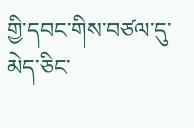གྱི་དབང་གིས་བཙལ་དུ་མེད་ཅིང་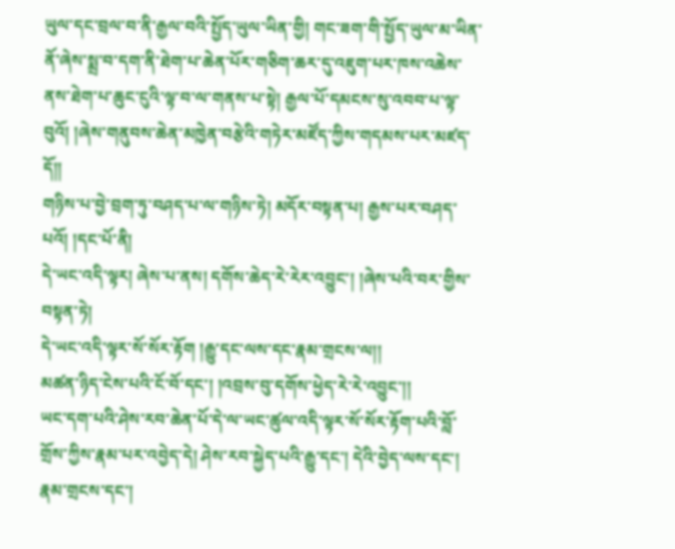ཡུལ་དང་བྲལ་བ་ནི་རྒྱལ་བའི་སྤྱོད་ཡུལ་ཡིན་གྱི། གང་ཟག་གི་སྤྱོད་ཡུལ་མ་ཡིན་ནོ་ཞེས་སྨྲ་བ་དག་ནི་ཐེག་པ་ཆེན་པོར་གཅིག་ཆར་དུ་འཇུག་པར་ཁས་འཆེས་ནས་ཐེག་པ་ཆུང་ངུའི་ལྟ་བ་ལ་གནས་པ་སྟེ། རྒྱལ་པོ་དམངས་སུ་འབབ་པ་ལྟ་བུའོ། །ཞེས་གནུབས་ཆེན་མཁྱེན་བརྩེའི་གཏེར་མཛོད་ཀྱིས་གདམས་པར་མཛད་དོ།།
གཉིས་པ་བྱེ་བྲག་ཏུ་བཤད་པ་ལ་གཉིས་ཏེ། མདོར་བསྟན་པ། རྒྱས་པར་བཤད་པའོ། །དང་པོ་ནི།
དེ་ཡང་འདི་ལྟར། ཞེས་པ་ནས། དགོས་ཆེད་རེ་རེར་འབྱུང་། །ཞེས་པའི་བར་གྱིས་བསྟན་ཏེ།
དེ་ཡང་འདི་ལྟར་སོ་སོར་རྟོག །རྒྱུ་དང་ལས་དང་རྣམ་གྲངས་ལ།།
མཚན་ཉིད་ངེས་པའི་ངོ་བོ་དང་། །འབྲས་བུ་དགོས་ཕྱེད་རེ་རེ་འབྱུང་།།
ཡང་དག་པའི་ཤེས་རབ་ཆེན་པོ་དེ་ལ་ཡང་ཚུལ་འདི་ལྟར་སོ་སོར་རྟོག་པའི་བློ་གྲོས་ཀྱིས་རྣམ་པར་འབྱེད་དེ། ཤེས་རབ་སྐྱེད་པའི་རྒྱུ་དང་། དེའི་བྱེད་ལས་དང་། རྣམ་གྲངས་དང་།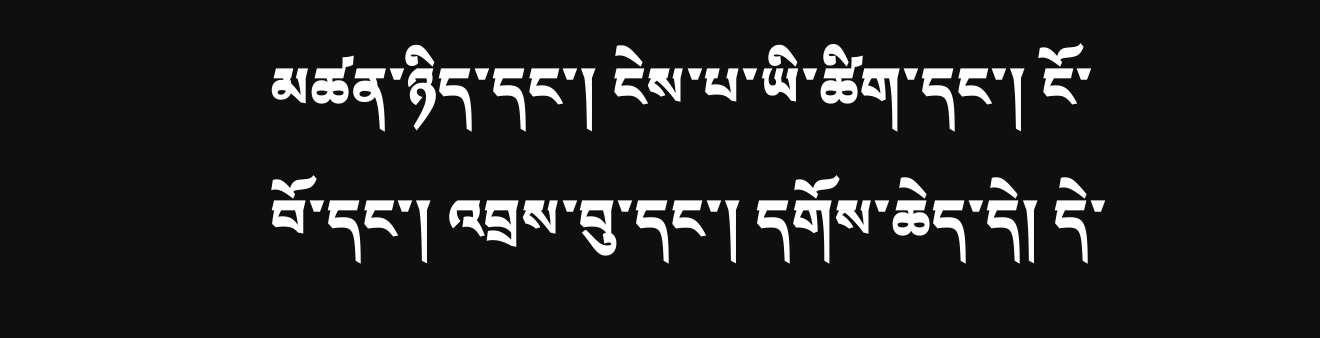མཚན་ཉིད་དང་། ངེས་པ་ཡི་ཚིག་དང་། ངོ་བོ་དང་། འབྲས་བུ་དང་། དགོས་ཆེད་དེ། དེ་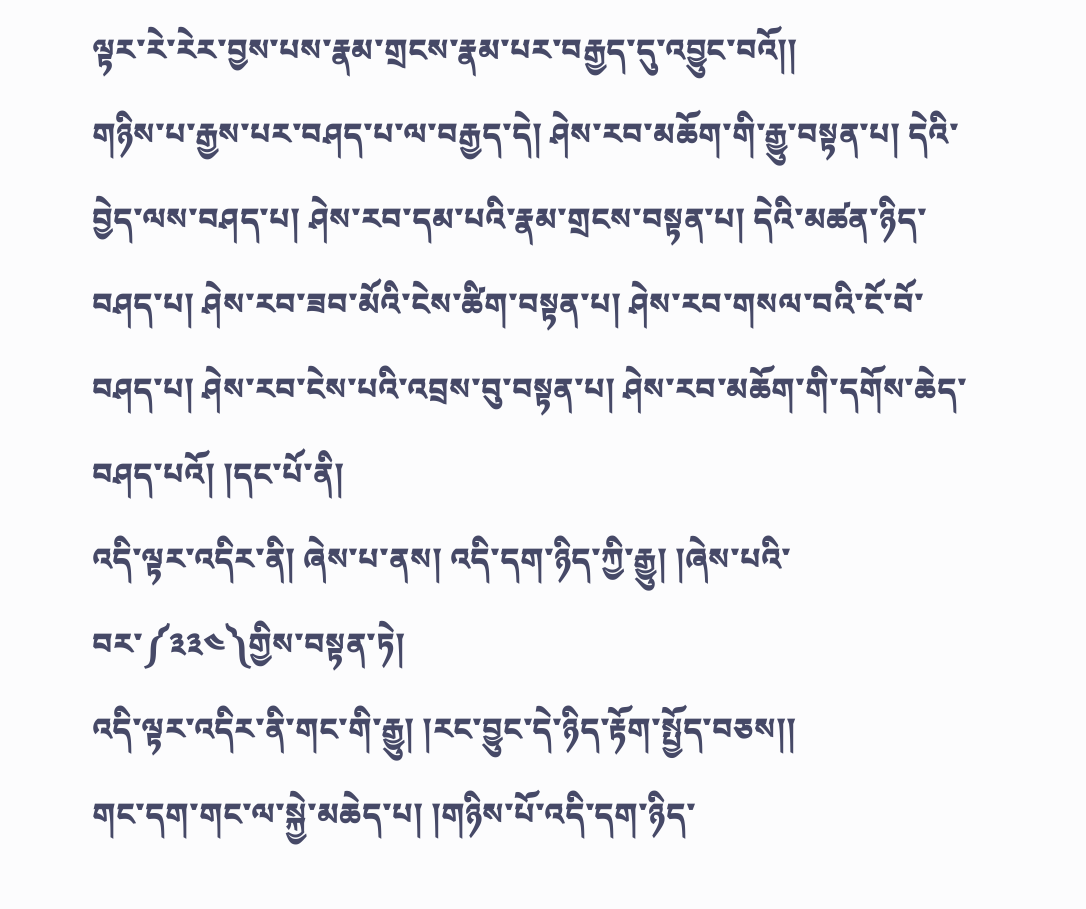ལྟར་རེ་རེར་བྱས་པས་རྣམ་གྲངས་རྣམ་པར་བརྒྱད་དུ་འབྱུང་བའོ།།
གཉིས་པ་རྒྱས་པར་བཤད་པ་ལ་བརྒྱད་དེ། ཤེས་རབ་མཆོག་གི་རྒྱུ་བསྟན་པ། དེའི་བྱེད་ལས་བཤད་པ། ཤེས་རབ་དམ་པའི་རྣམ་གྲངས་བསྟན་པ། དེའི་མཚན་ཉིད་བཤད་པ། ཤེས་རབ་ཟབ་མོའི་ངེས་ཚིག་བསྟན་པ། ཤེས་རབ་གསལ་བའི་ངོ་བོ་བཤད་པ། ཤེས་རབ་ངེས་པའི་འབྲས་བུ་བསྟན་པ། ཤེས་རབ་མཆོག་གི་དགོས་ཆེད་བཤད་པའོ། །དང་པོ་ནི།
འདི་ལྟར་འདིར་ནི། ཞེས་པ་ནས། འདི་དག་ཉིད་ཀྱི་རྒྱུ། །ཞེས་པའི་བར་༼༣༣༤༽གྱིས་བསྟན་ཏེ།
འདི་ལྟར་འདིར་ནི་གང་གི་རྒྱུ། །རང་བྱུང་དེ་ཉིད་རྟོག་སྤྱོད་བཅས།།
གང་དག་གང་ལ་སྐྱེ་མཆེད་པ། །གཉིས་པོ་འདི་དག་ཉིད་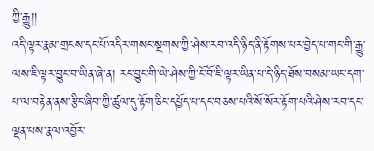ཀྱི་རྒྱུ།།
འདི་ལྟར་རྣམ་གྲངས་དང་པོ་འདིར་གསང་སྔགས་ཀྱི་ཤེས་རབ་འདི་ཉིད་ནི་རྟོགས་པར་བྱེད་པ་གང་གི་རྒྱུ་ལས་ཇི་ལྟར་བྱུང་བ་ཡིན་ཞེ་ན། རང་བྱུང་གི་ཡེ་ཤེས་ཀྱི་ངོ་བོ་ཇི་ལྟར་ཡིན་པ་དེ་ཉིད་ཐོས་བསམ་ཡང་དག་པ་ལ་བརྟེན་ནས་རྩིང་ཞིབ་ཀྱི་ཚུལ་དུ་རྟོག་ཅིང་དཔྱོད་པ་དང་བཅས་པའི་སོ་སོར་རྟོག་པའི་ཤེས་རབ་དང་ལྡན་པས་རྣལ་འབྱོར་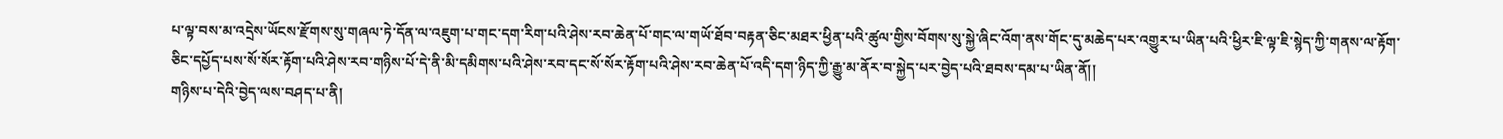པ་ལྟ་བས་མ་འདྲེས་ཡོངས་རྫོགས་སུ་གཞལ་ཏེ་དོན་ལ་འཇུག་པ་གང་དག་རིག་པའི་ཤེས་རབ་ཆེན་པོ་གང་ལ་གཡོ་ཐོབ་བརྟན་ཅིང་མཐར་ཕྱིན་པའི་ཚུལ་གྱིས་བོགས་སུ་སྐྱེ་ཞིང་འོག་ནས་གོང་དུ་མཆེད་པར་འགྱུར་པ་ཡིན་པའི་ཕྱིར་ཇི་ལྟ་ཇི་སྙེད་ཀྱི་གནས་ལ་རྟོག་ཅིང་དཔྱོད་པས་སོ་སོར་རྟོག་པའི་ཤེས་རབ་གཉིས་པོ་དེ་ནི་མི་དམིགས་པའི་ཤེས་རབ་དང་སོ་སོར་རྟོག་པའི་ཤེས་རབ་ཆེན་པོ་འདི་དག་ཉིད་ཀྱི་རྒྱུ་མ་ནོར་བ་སྐྱེད་པར་བྱེད་པའི་ཐབས་དམ་པ་ཡིན་ནོ།།
གཉིས་པ་དེའི་བྱེད་ལས་བཤད་པ་ནི།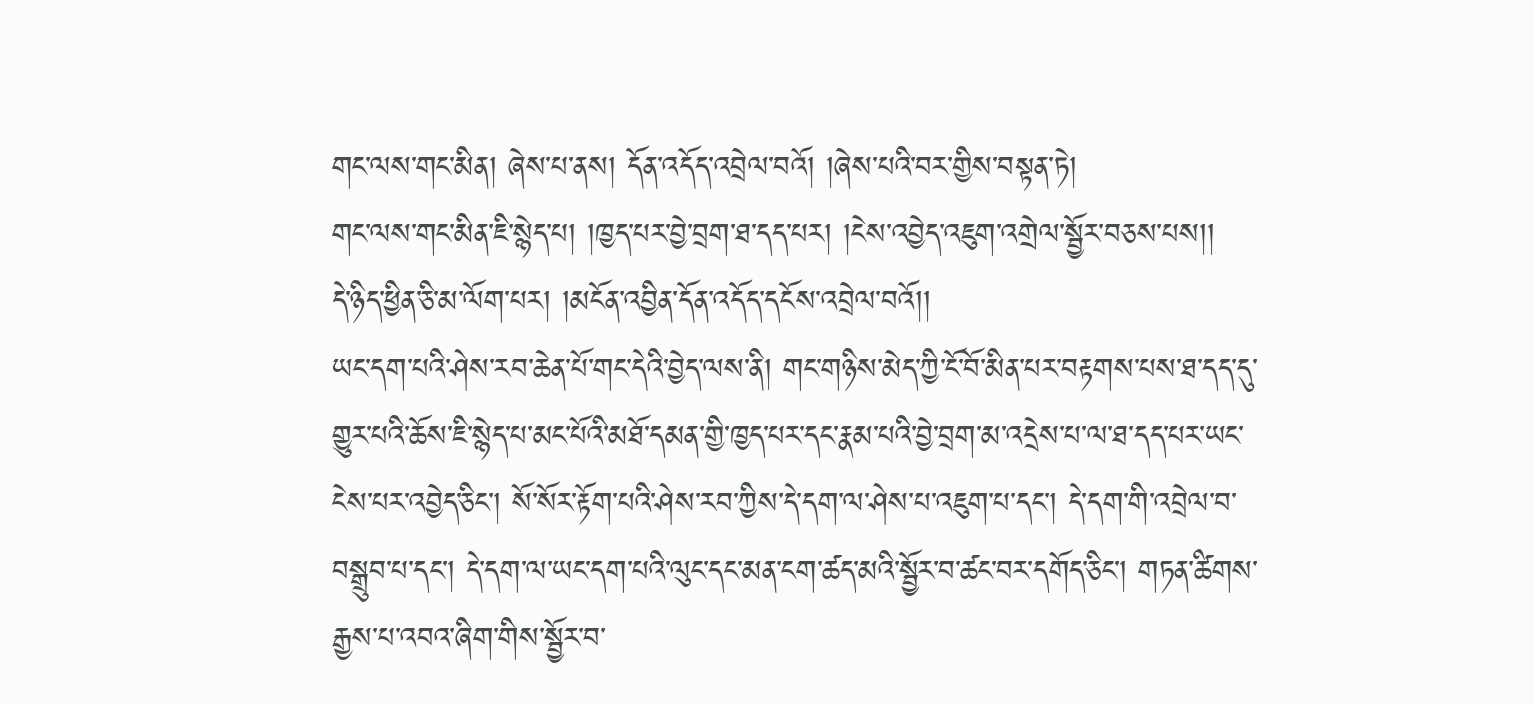གང་ལས་གང་མིན། ཞེས་པ་ནས། དོན་འདོད་འབྲེལ་བའོ། །ཞེས་པའི་བར་གྱིས་བསྟན་ཏེ།
གང་ལས་གང་མིན་ཇི་སྙེད་པ། །ཁྱད་པར་བྱེ་བྲག་ཐ་དད་པར། །ངེས་འབྱེད་འཇུག་འགྲེལ་སྦྱོར་བཅས་པས།།
དེ་ཉིད་ཕྱིན་ཅི་མ་ལོག་པར། །མངོན་འབྱིན་དོན་འདོད་དངོས་འབྲེལ་བའོ།།
ཡང་དག་པའི་ཤེས་རབ་ཆེན་པོ་གང་དེའི་བྱེད་ལས་ནི། གང་གཉིས་མེད་ཀྱི་ངོ་བོ་མིན་པར་བརྟགས་པས་ཐ་དད་དུ་གྱུར་པའི་ཆོས་ཇི་སྙེད་པ་མང་པོའི་མཐོ་དམན་གྱི་ཁྱད་པར་དང་རྣམ་པའི་བྱེ་བྲག་མ་འདྲེས་པ་ལ་ཐ་དད་པར་ཡང་ངེས་པར་འབྱེད་ཅིང་། སོ་སོར་རྟོག་པའི་ཤེས་རབ་ཀྱིས་དེ་དག་ལ་ཤེས་པ་འཇུག་པ་དང་། དེ་དག་གི་འབྲེལ་བ་བསྒྲུབ་པ་དང་། དེ་དག་ལ་ཡང་དག་པའི་ལུང་དང་མན་ངག་ཚད་མའི་སྦྱོར་བ་ཚང་བར་དགོད་ཅིང་། གཏན་ཚིགས་རྒྱས་པ་འབའ་ཞིག་གིས་སྦྱོར་བ་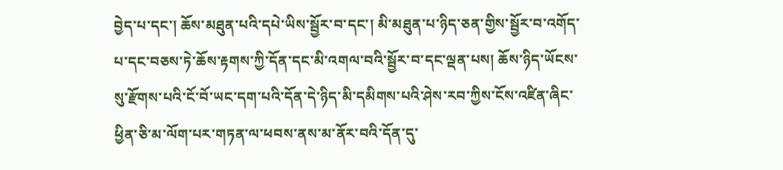བྱེད་པ་དང་། ཆོས་མཐུན་པའི་དཔེ་ཡིས་སྦྱོར་བ་དང་། མི་མཐུན་པ་ཉིད་ཅན་གྱིས་སྦྱོར་བ་འགོད་པ་དང་བཅས་ཏེ་ཆོས་རྟགས་ཀྱི་དོན་དང་མི་འགལ་བའི་སྦྱོར་བ་དང་ལྡན་པས། ཆོས་ཉིད་ཡོངས་སུ་རྫོགས་པའི་ངོ་བོ་ཡང་དག་པའི་དོན་དེ་ཉིད་མི་དམིགས་པའི་ཤེས་རབ་ཀྱིས་ངོས་འཛིན་ཞིང་ཕྱིན་ཅི་མ་ལོག་པར་གཏན་ལ་ཕབས་ནས་མ་ནོར་བའི་དོན་དུ་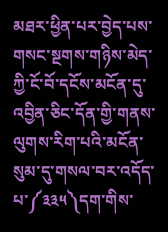མཐར་ཕྱིན་པར་བྱེད་པས་གསང་སྔགས་གཉིས་མེད་ཀྱི་ངོ་བོ་དངོས་མངོན་དུ་འབྱིན་ཅིང་དོན་གྱི་གནས་ལུགས་རིག་པའི་མངོན་སུམ་དུ་གསལ་བར་འདོད་པ་༼༣༣༥༽དག་གིས་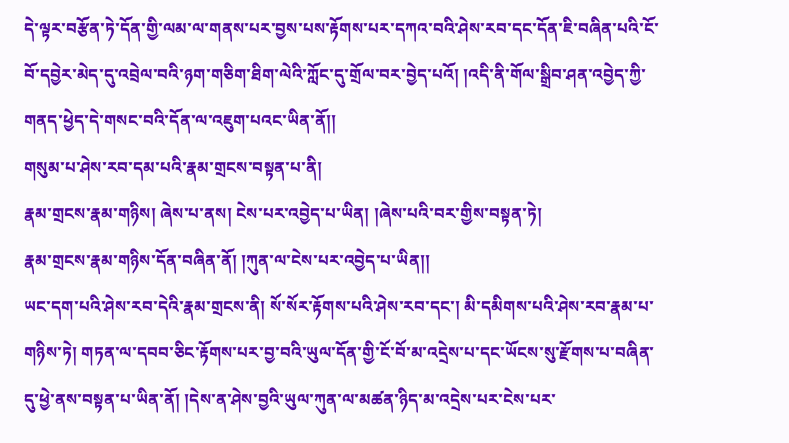དེ་ལྟར་བརྩོན་ཏེ་དོན་གྱི་ལམ་ལ་གནས་པར་བྱས་པས་རྟོགས་པར་དཀའ་བའི་ཤེས་རབ་དང་དོན་ཇི་བཞིན་པའི་ངོ་བོ་དབྱེར་མེད་དུ་འབྲེལ་བའི་ཉག་གཅིག་ཐིག་ལེའི་ཀློང་དུ་གྲོལ་བར་བྱེད་པའོ། །འདི་ནི་གོལ་སྒྲིབ་ཤན་འབྱེད་ཀྱི་གནད་ཕྱེད་དེ་གསང་བའི་དོན་ལ་འཇུག་པའང་ཡིན་ནོ།།
གསུམ་པ་ཤེས་རབ་དམ་པའི་རྣམ་གྲངས་བསྟན་པ་ནི།
རྣམ་གྲངས་རྣམ་གཉིས། ཞེས་པ་ནས། ངེས་པར་འབྱེད་པ་ཡིན། །ཞེས་པའི་བར་གྱིས་བསྟན་ཏེ།
རྣམ་གྲངས་རྣམ་གཉིས་དོན་བཞིན་ནོ། །ཀུན་ལ་ངེས་པར་འབྱེད་པ་ཡིན།།
ཡང་དག་པའི་ཤེས་རབ་དེའི་རྣམ་གྲངས་ནི། སོ་སོར་རྟོགས་པའི་ཤེས་རབ་དང་། མི་དམིགས་པའི་ཤེས་རབ་རྣམ་པ་གཉིས་ཏེ། གཏན་ལ་དབབ་ཅིང་རྟོགས་པར་བྱ་བའི་ཡུལ་དོན་གྱི་ངོ་བོ་མ་འདྲེས་པ་དང་ཡོངས་སུ་རྫོགས་པ་བཞིན་དུ་ཕྱེ་ནས་བསྟན་པ་ཡིན་ནོ། །དེས་ན་ཤེས་བྱའི་ཡུལ་ཀུན་ལ་མཚན་ཉིད་མ་འདྲེས་པར་ངེས་པར་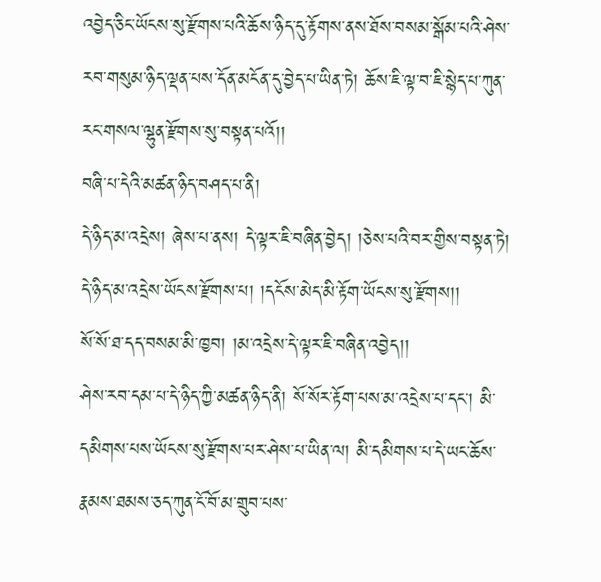འབྱེད་ཅིང་ཡོངས་སུ་རྫོགས་པའི་ཆོས་ཉིད་དུ་རྟོགས་ནས་ཐོས་བསམ་སྒོམ་པའི་ཤེས་རབ་གསུམ་ཉིད་ལྡན་པས་དོན་མངོན་དུ་བྱེད་པ་ཡིན་ཏེ། ཆོས་ཇི་ལྟ་བ་ཇི་སྙེད་པ་ཀུན་རང་གསལ་ལྷུན་རྫོགས་སུ་བསྟན་པའོ།།
བཞི་པ་དེའི་མཚན་ཉིད་བཤད་པ་ནི།
དེ་ཉིད་མ་འདྲེས། ཞེས་པ་ནས། དེ་ལྟར་ཇི་བཞིན་བྱེད། །ཅེས་པའི་བར་གྱིས་བསྟན་ཏེ།
དེ་ཉིད་མ་འདྲེས་ཡོངས་རྫོགས་པ། །དངོས་མེད་མི་རྟོག་ཡོངས་སུ་རྫོགས།།
སོ་སོ་ཐ་དད་བསམ་མི་ཁྱབ། །མ་འདྲེས་དེ་ལྟར་ཇི་བཞིན་འབྱེད།།
ཤེས་རབ་དམ་པ་དེ་ཉིད་ཀྱི་མཚན་ཉིད་ནི། སོ་སོར་རྟོག་པས་མ་འདྲེས་པ་དང་། མི་དམིགས་པས་ཡོངས་སུ་རྫོགས་པར་ཤེས་པ་ཡིན་ལ། མི་དམིགས་པ་དེ་ཡང་ཆོས་རྣམས་ཐམས་ཅད་ཀུན་ངོ་བོ་མ་གྲུབ་པས་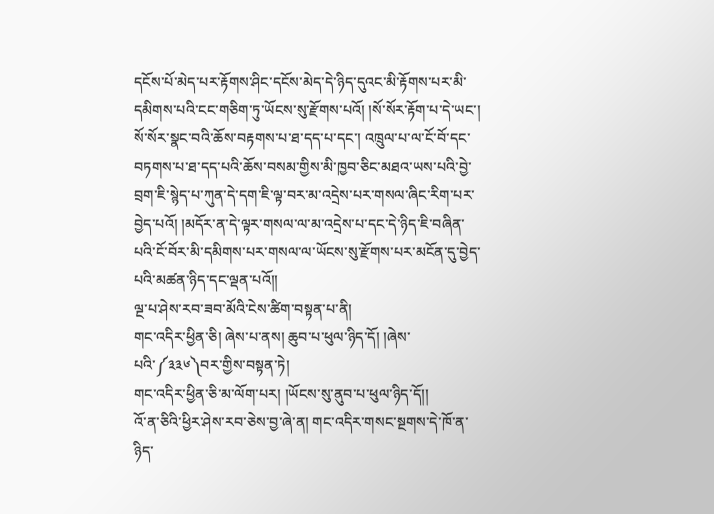དངོས་པོ་མེད་པར་རྟོགས་ཤིང་དངོས་མེད་དེ་ཉིད་དུའང་མི་རྟོགས་པར་མི་དམིགས་པའི་ངང་གཅིག་ཏུ་ཡོངས་སུ་རྫོགས་པའོ། །སོ་སོར་རྟོག་པ་དེ་ཡང་། སོ་སོར་སྣང་བའི་ཆོས་བརྟགས་པ་ཐ་དད་པ་དང་། འཁྲུལ་པ་ལ་ངོ་བོ་དང་བཏགས་པ་ཐ་དད་པའི་ཆོས་བསམ་གྱིས་མི་ཁྱབ་ཅིང་མཐའ་ཡས་པའི་བྱེ་བྲག་ཇི་སྙེད་པ་ཀུན་དེ་དག་ཇི་ལྟ་བར་མ་འདྲེས་པར་གསལ་ཞིང་རིག་པར་བྱེད་པའོ། །མདོར་ན་དེ་ལྟར་གསལ་ལ་མ་འདྲེས་པ་དང་དེ་ཉིད་ཇི་བཞིན་པའི་ངོ་བོར་མི་དམིགས་པར་གསལ་ལ་ཡོངས་སུ་རྫོགས་པར་མངོན་དུ་བྱེད་པའི་མཚན་ཉིད་དང་ལྡན་པའོ།།
ལྔ་པ་ཤེས་རབ་ཟབ་མོའི་ངེས་ཚིག་བསྟན་པ་ནི།
གང་འདིར་ཕྱིན་ཅི། ཞེས་པ་ནས། ཆུབ་པ་ཕུལ་ཉིད་དོ། །ཞེས་པའི་༼༣༣༦༽བར་གྱིས་བསྟན་ཏེ།
གང་འདིར་ཕྱིན་ཅི་མ་ལོག་པར། །ཡོངས་སུ་ནུབ་པ་ཕུལ་ཉིད་དོ།།
འོ་ན་ཅིའི་ཕྱིར་ཤེས་རབ་ཅེས་བྱ་ཞེ་ན། གང་འདིར་གསང་སྔགས་དེ་ཁོ་ན་ཉིད་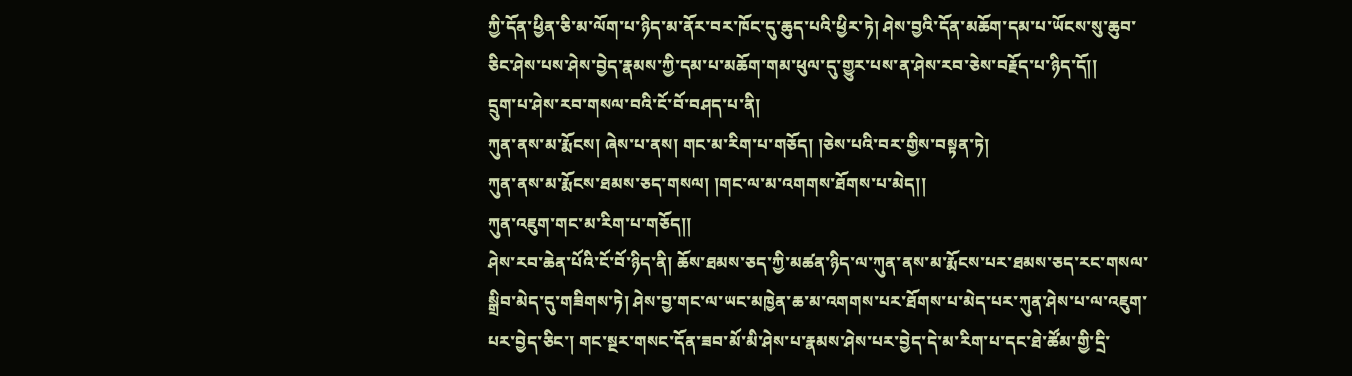ཀྱི་དོན་ཕྱིན་ཅི་མ་ལོག་པ་ཉིད་མ་ནོར་བར་ཁོང་དུ་ཆུད་པའི་ཕྱིར་ཏེ། ཤེས་བྱའི་དོན་མཆོག་དམ་པ་ཡོངས་སུ་ཆུབ་ཅིང་ཤེས་པས་ཤེས་བྱེད་རྣམས་ཀྱི་དམ་པ་མཆོག་གམ་ཕུལ་དུ་གྱུར་པས་ན་ཤེས་རབ་ཅེས་བརྗོད་པ་ཉིད་དོ།།
དྲུག་པ་ཤེས་རབ་གསལ་བའི་ངོ་བོ་བཤད་པ་ནི།
ཀུན་ནས་མ་རྨོངས། ཞེས་པ་ནས། གང་མ་རིག་པ་གཅོད། །ཅེས་པའི་བར་གྱིས་བསྟན་ཏེ།
ཀུན་ནས་མ་རྨོངས་ཐམས་ཅད་གསལ། །གང་ལ་མ་འགགས་ཐོགས་པ་མེད།།
ཀུན་འཇུག་གང་མ་རིག་པ་གཅོད།།
ཤེས་རབ་ཆེན་པོའི་ངོ་བོ་ཉིད་ནི། ཆོས་ཐམས་ཅད་ཀྱི་མཚན་ཉིད་ལ་ཀུན་ནས་མ་རྨོངས་པར་ཐམས་ཅད་རང་གསལ་སྒྲིབ་མེད་དུ་གཟིགས་ཏེ། ཤེས་བྱ་གང་ལ་ཡང་མཁྱེན་ཆ་མ་འགགས་པར་ཐོགས་པ་མེད་པར་ཀུན་ཤེས་པ་ལ་འཇུག་པར་བྱེད་ཅིང་། གང་སྔར་གསང་དོན་ཟབ་མོ་མི་ཤེས་པ་རྣམས་ཤེས་པར་བྱེད་དེ་མ་རིག་པ་དང་ཐེ་ཚོམ་གྱི་དྲི་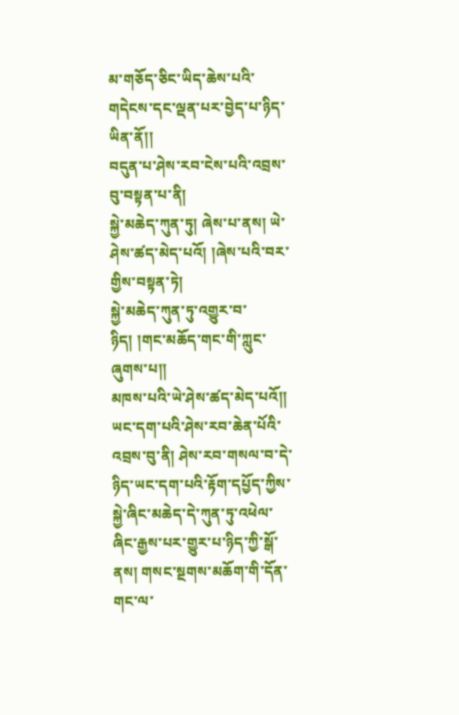མ་གཅོད་ཅིང་ཡིད་ཆེས་པའི་གདེངས་དང་ལྡན་པར་བྱེད་པ་ཉིད་ཡིན་ནོ།།
བདུན་པ་ཤེས་རབ་ངེས་པའི་འབྲས་བུ་བསྟན་པ་ནི།
སྐྱེ་མཆེད་ཀུན་ཏུ། ཞེས་པ་ནས། ཡེ་ཤེས་ཚད་མེད་པའོ། །ཞེས་པའི་བར་གྱིས་བསྟན་ཏེ།
སྐྱེ་མཆེད་ཀུན་ཏུ་འགྱུར་བ་ཉིད། །གང་མཆོད་གང་གི་ཀླུང་ཞུགས་པ།།
མཁས་པའི་ཡེ་ཤེས་ཚད་མེད་པའོ།།
ཡང་དག་པའི་ཤེས་རབ་ཆེན་པོའི་འབྲས་བུ་ནི། ཤེས་རབ་གསལ་བ་དེ་ཉིད་ཡང་དག་པའི་རྟོག་དཔྱོད་ཀྱིས་སྐྱེ་ཞིང་མཆེད་དེ་ཀུན་ཏུ་འཕེལ་ཞིང་རྒྱས་པར་གྱུར་པ་ཉིད་ཀྱི་སྒོ་ནས། གསང་སྔགས་མཆོག་གི་དོན་གང་ལ་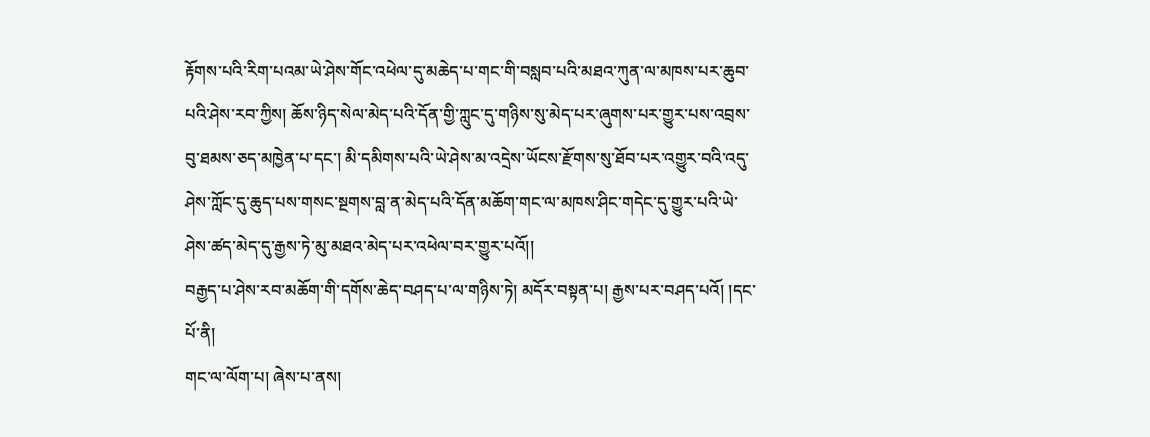རྟོགས་པའི་རིག་པའམ་ཡེ་ཤེས་གོང་འཕེལ་དུ་མཆེད་པ་གང་གི་བསླབ་པའི་མཐའ་ཀུན་ལ་མཁས་པར་ཆུབ་པའི་ཤེས་རབ་ཀྱིས། ཆོས་ཉིད་སེལ་མེད་པའི་དོན་གྱི་ཀླུང་དུ་གཉིས་སུ་མེད་པར་ཞུགས་པར་གྱུར་པས་འབྲས་བུ་ཐམས་ཅད་མཁྱེན་པ་དང་། མི་དམིགས་པའི་ཡེ་ཤེས་མ་འདྲེས་ཡོངས་རྫོགས་སུ་ཐོབ་པར་འགྱུར་བའི་འདུ་ཤེས་ཀློང་དུ་ཆུད་པས་གསང་སྔགས་བླ་ན་མེད་པའི་དོན་མཆོག་གང་ལ་མཁས་ཤིང་གདེང་དུ་གྱུར་པའི་ཡེ་ཤེས་ཚད་མེད་དུ་རྒྱས་ཏེ་མུ་མཐའ་མེད་པར་འཕེལ་བར་གྱུར་པའོ།།
བརྒྱད་པ་ཤེས་རབ་མཆོག་གི་དགོས་ཆེད་བཤད་པ་ལ་གཉིས་ཏེ། མདོར་བསྟན་པ། རྒྱས་པར་བཤད་པའོ། །དང་པོ་ནི།
གང་ལ་ལོག་པ། ཞེས་པ་ནས།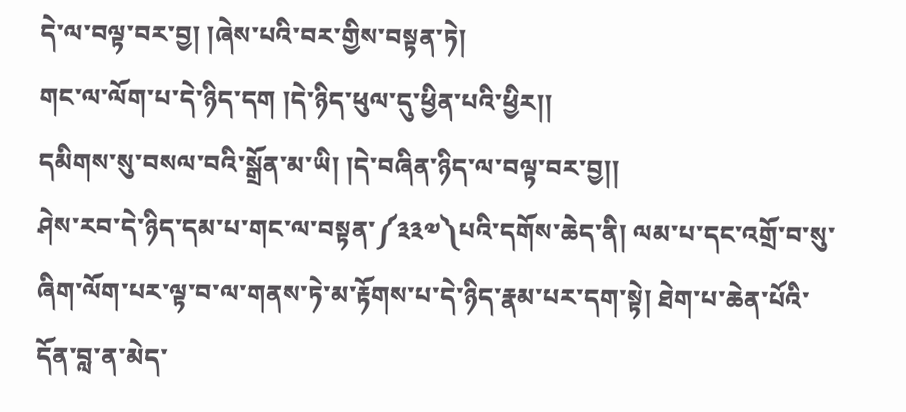དེ་ལ་བལྟ་བར་བྱ། །ཞེས་པའི་བར་གྱིས་བསྟན་ཏེ།
གང་ལ་ལོག་པ་དེ་ཉིད་དག །དེ་ཉིད་ཕུལ་དུ་ཕྱིན་པའི་ཕྱིར།།
དམིགས་སུ་བསལ་བའི་སྒྲོན་མ་ཡི། །དེ་བཞིན་ཉིད་ལ་བལྟ་བར་བྱ།།
ཤེས་རབ་དེ་ཉིད་དམ་པ་གང་ལ་བསྟན་༼༣༣༧༽པའི་དགོས་ཆེད་ནི། ལམ་པ་དང་འགྲོ་བ་སུ་ཞིག་ལོག་པར་ལྟ་བ་ལ་གནས་ཏེ་མ་རྟོགས་པ་དེ་ཉིད་རྣམ་པར་དག་སྟེ། ཐེག་པ་ཆེན་པོའི་དོན་བླ་ན་མེད་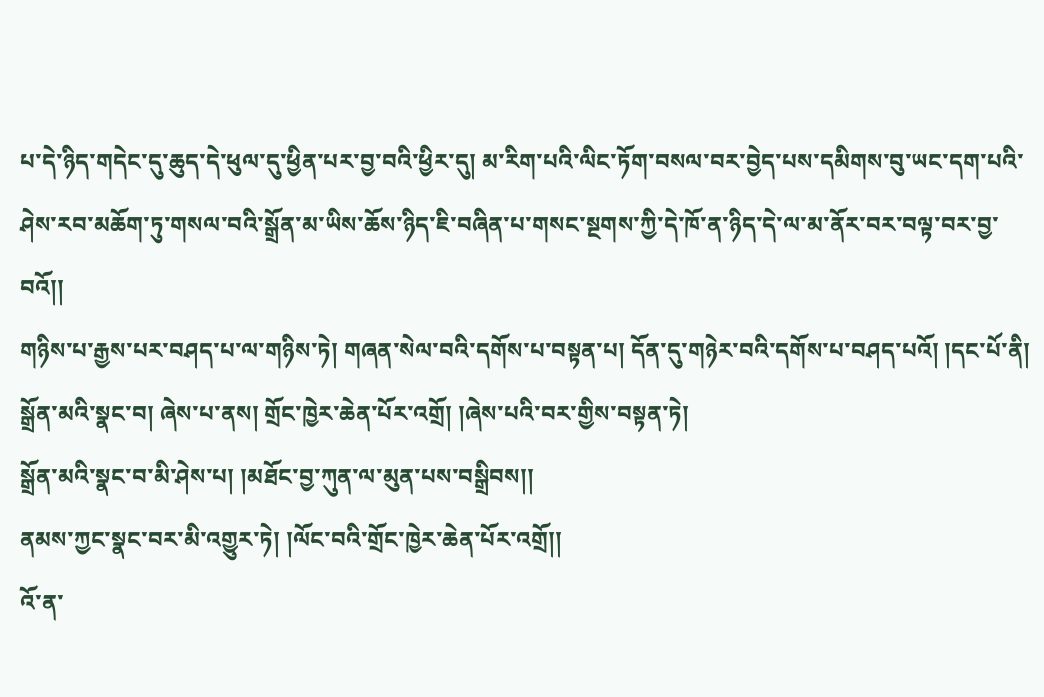པ་དེ་ཉིད་གདེང་དུ་ཆུད་དེ་ཕུལ་དུ་ཕྱིན་པར་བྱ་བའི་ཕྱིར་དུ། མ་རིག་པའི་ལིང་ཏོག་བསལ་བར་བྱེད་པས་དམིགས་བུ་ཡང་དག་པའི་ཤེས་རབ་མཆོག་ཏུ་གསལ་བའི་སྒྲོན་མ་ཡིས་ཆོས་ཉིད་ཇི་བཞིན་པ་གསང་སྔགས་ཀྱི་དེ་ཁོ་ན་ཉིད་དེ་ལ་མ་ནོར་བར་བལྟ་བར་བྱ་བའོ།།
གཉིས་པ་རྒྱས་པར་བཤད་པ་ལ་གཉིས་ཏེ། གཞན་སེལ་བའི་དགོས་པ་བསྟན་པ། དོན་དུ་གཉེར་བའི་དགོས་པ་བཤད་པའོ། །དང་པོ་ནི།
སྒྲོན་མའི་སྣང་བ། ཞེས་པ་ནས། གྲོང་ཁྱེར་ཆེན་པོར་འགྲོ། །ཞེས་པའི་བར་གྱིས་བསྟན་ཏེ།
སྒྲོན་མའི་སྣང་བ་མི་ཤེས་པ། །མཐོང་བྱ་ཀུན་ལ་མུན་པས་བསྒྲིབས།།
ནམས་ཀྱང་སྣང་བར་མི་འགྱུར་ཏེ། །ལོང་བའི་གྲོང་ཁྱེར་ཆེན་པོར་འགྲོ།།
འོ་ན་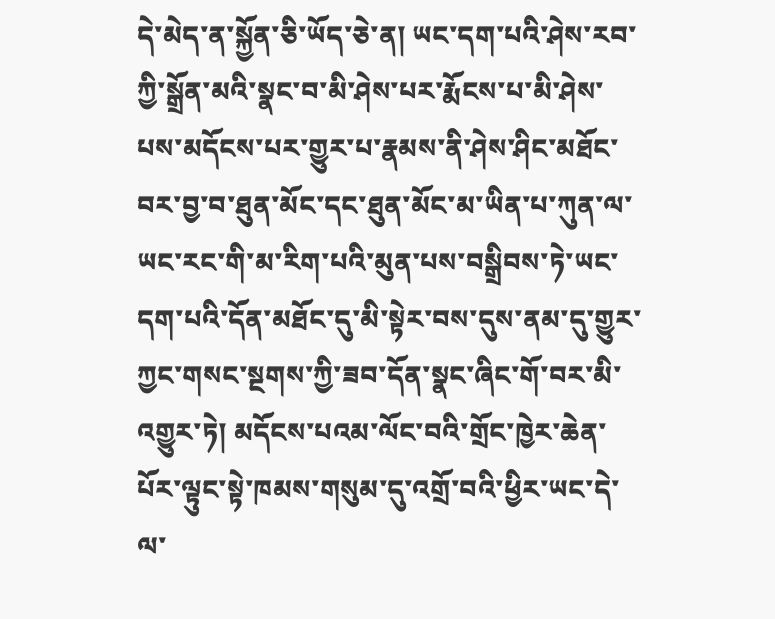དེ་མེད་ན་སྐྱོན་ཅི་ཡོད་ཅེ་ན། ཡང་དག་པའི་ཤེས་རབ་ཀྱི་སྒྲོན་མའི་སྣང་བ་མི་ཤེས་པར་རྨོངས་པ་མི་ཤེས་པས་མདོངས་པར་གྱུར་པ་རྣམས་ནི་ཤེས་ཤིང་མཐོང་བར་བྱ་བ་ཐུན་མོང་དང་ཐུན་མོང་མ་ཡིན་པ་ཀུན་ལ་ཡང་རང་གི་མ་རིག་པའི་མུན་པས་བསྒྲིབས་ཏེ་ཡང་དག་པའི་དོན་མཐོང་དུ་མི་སྟེར་བས་དུས་ནམ་དུ་གྱུར་ཀྱང་གསང་སྔགས་ཀྱི་ཟབ་དོན་སྣང་ཞིང་གོ་བར་མི་འགྱུར་ཏེ། མདོངས་པའམ་ལོང་བའི་གྲོང་ཁྱེར་ཆེན་པོར་ལྟུང་སྟེ་ཁམས་གསུམ་དུ་འགྲོ་བའི་ཕྱིར་ཡང་དེ་ལ་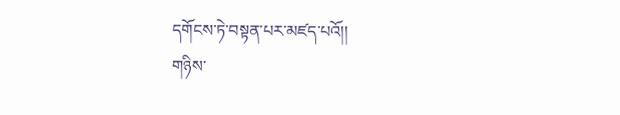དགོངས་ཏེ་བསྟན་པར་མཛད་པའོ།།
གཉིས་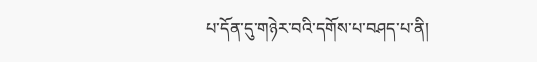པ་དོན་དུ་གཉེར་བའི་དགོས་པ་བཤད་པ་ནི།